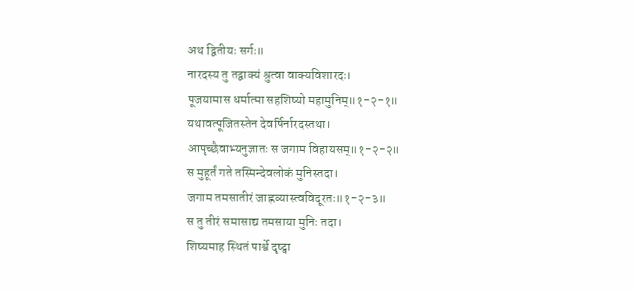अथ द्वितीयः सर्गः॥
नारदस्य तु तद्वाक्यं श्रुत्वा वाक्यविशारदः।
पूजयामास धर्मात्मा सहशिष्यो महामुनिम्॥१-२-१॥
यथावत्पूजितस्तेन देवर्षिर्नारदस्तथा।
आपृच्छैवाभ्यनुज्ञातः स जगाम विहायसम्॥१-२-२॥
स मुहूर्तं गते तस्मिन्देवलोकं मुनिस्तदा।
जगाम तमसातीरं जाह्नव्यास्त्वविदूरतः॥१-२-३॥
स तु तीरं समासाद्य तमसाया मुनिः तदा।
शिष्यमाह स्थितं पार्श्वे दृष्ट्वा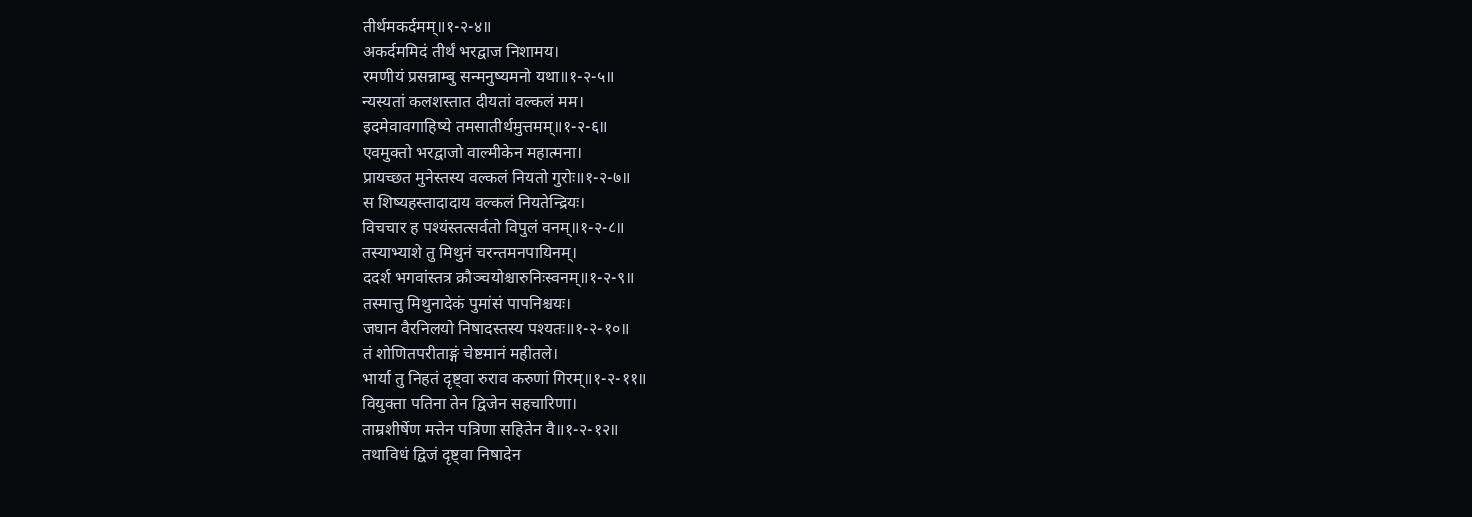तीर्थमकर्दमम्॥१-२-४॥
अकर्दममिदं तीर्थं भरद्वाज निशामय।
रमणीयं प्रसन्नाम्बु सन्मनुष्यमनो यथा॥१-२-५॥
न्यस्यतां कलशस्तात दीयतां वल्कलं मम।
इदमेवावगाहिष्ये तमसातीर्थमुत्तमम्॥१-२-६॥
एवमुक्तो भरद्वाजो वाल्मीकेन महात्मना।
प्रायच्छत मुनेस्तस्य वल्कलं नियतो गुरोः॥१-२-७॥
स शिष्यहस्तादादाय वल्कलं नियतेन्द्रियः।
विचचार ह पश्यंस्तत्सर्वतो विपुलं वनम्॥१-२-८॥
तस्याभ्याशे तु मिथुनं चरन्तमनपायिनम्।
ददर्श भगवांस्तत्र क्रौञ्चयोश्चारुनिःस्वनम्॥१-२-९॥
तस्मात्तु मिथुनादेकं पुमांसं पापनिश्चयः।
जघान वैरनिलयो निषादस्तस्य पश्यतः॥१-२-१०॥
तं शोणितपरीताङ्गं चेष्टमानं महीतले।
भार्या तु निहतं दृष्ट्वा रुराव करुणां गिरम्॥१-२-११॥
वियुक्ता पतिना तेन द्विजेन सहचारिणा।
ताम्रशीर्षेण मत्तेन पत्रिणा सहितेन वै॥१-२-१२॥
तथाविधं द्विजं दृष्ट्वा निषादेन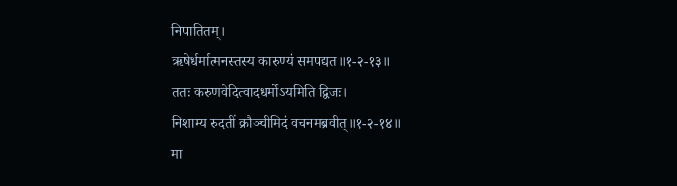निपातितम्।
ऋषेर्धर्मात्मनस्तस्य कारुण्यं समपद्यत॥१-२-१३॥
ततः करुणवेदित्वादधर्मोऽयमिति द्विजः।
निशाम्य रुदतीं क्रौञ्चीमिदं वचनमब्रवीत्॥१-२-१४॥
मा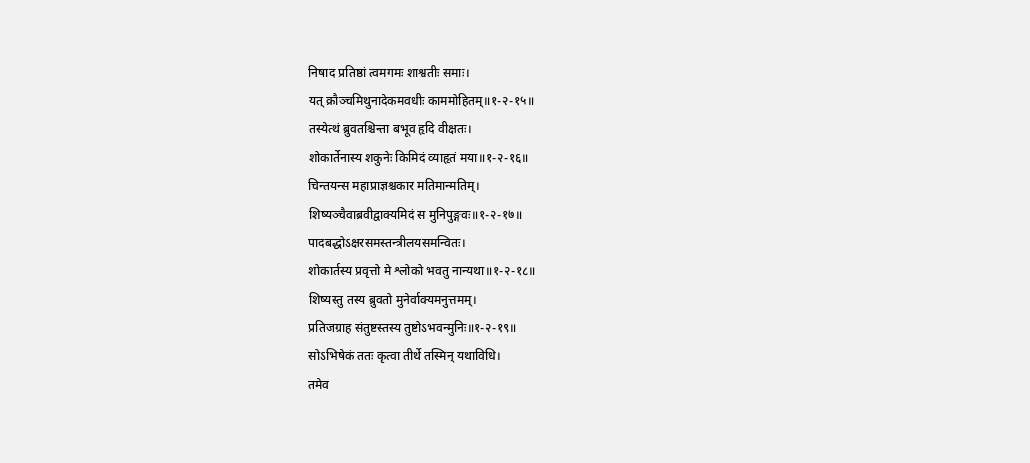निषाद प्रतिष्ठां त्वमगमः शाश्वतीः समाः।
यत् क्रौञ्चमिथुनादेकमवधीः काममोहितम्॥१-२-१५॥
तस्येत्थं ब्रुवतश्चिन्ता बभूव हृदि वीक्षतः।
शोकार्तेनास्य शकुनेः किमिदं व्याहृतं मया॥१-२-१६॥
चिन्तयन्स महाप्राज्ञश्चकार मतिमान्मतिम्।
शिष्यञ्चैवाब्रवीद्वाक्यमिदं स मुनिपुङ्गवः॥१-२-१७॥
पादबद्धोऽक्षरसमस्तन्त्रीलयसमन्वितः।
शोकार्तस्य प्रवृत्तो मे श्लोको भवतु नान्यथा॥१-२-१८॥
शिष्यस्तु तस्य ब्रुवतो मुनेर्वाक्यमनुत्तमम्।
प्रतिजग्राह संतुष्टस्तस्य तुष्टोऽभवन्मुनिः॥१-२-१९॥
सोऽभिषेकं ततः कृत्वा तीर्थे तस्मिन् यथाविधि।
तमेव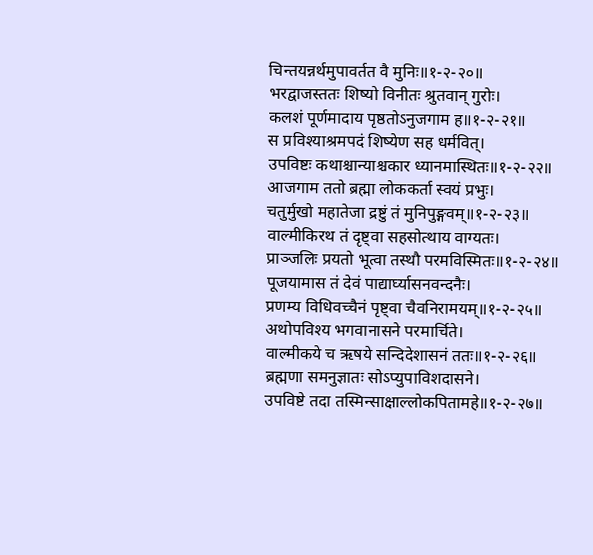चिन्तयन्नर्थमुपावर्तत वै मुनिः॥१-२-२०॥
भरद्वाजस्ततः शिष्यो विनीतः श्रुतवान् गुरोः।
कलशं पूर्णमादाय पृष्ठतोऽनुजगाम ह॥१-२-२१॥
स प्रविश्याश्रमपदं शिष्येण सह धर्मवित्।
उपविष्टः कथाश्चान्याश्चकार ध्यानमास्थितः॥१-२-२२॥
आजगाम ततो ब्रह्मा लोककर्ता स्वयं प्रभुः।
चतुर्मुखो महातेजा द्रष्टुं तं मुनिपुङ्गवम्॥१-२-२३॥
वाल्मीकिरथ तं दृष्ट्वा सहसोत्थाय वाग्यतः।
प्राञ्जलिः प्रयतो भूत्वा तस्थौ परमविस्मितः॥१-२-२४॥
पूजयामास तं देवं पाद्यार्घ्यासनवन्दनैः।
प्रणम्य विधिवच्चैनं पृष्ट्वा चैवनिरामयम्॥१-२-२५॥
अथोपविश्य भगवानासने परमार्चिते।
वाल्मीकये च ऋषये सन्दिदेशासनं ततः॥१-२-२६॥
ब्रह्मणा समनुज्ञातः सोऽप्युपाविशदासने।
उपविष्टे तदा तस्मिन्साक्षाल्लोकपितामहे॥१-२-२७॥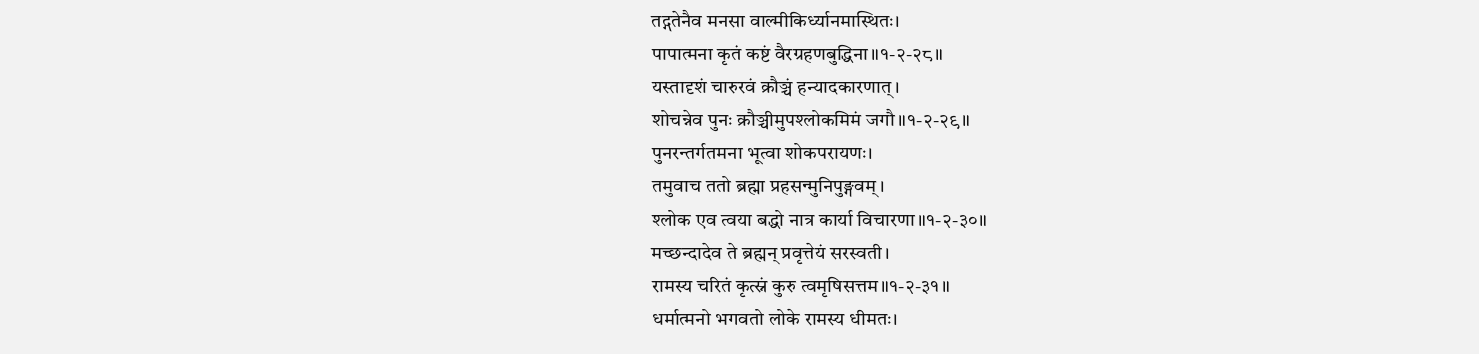तद्गतेनैव मनसा वाल्मीकिर्ध्यानमास्थितः।
पापात्मना कृतं कष्टं वैरग्रहणबुद्धिना॥१-२-२८॥
यस्तादृशं चारुरवं क्रौञ्चं हन्यादकारणात्।
शोचन्नेव पुनः क्रौञ्चीमुपश्लोकमिमं जगौ॥१-२-२९॥
पुनरन्तर्गतमना भूत्वा शोकपरायणः।
तमुवाच ततो ब्रह्मा प्रहसन्मुनिपुङ्गवम्।
श्लोक एव त्वया बद्धो नात्र कार्या विचारणा॥१-२-३०॥
मच्छन्दादेव ते ब्रह्मन् प्रवृत्तेयं सरस्वती।
रामस्य चरितं कृत्स्नं कुरु त्वमृषिसत्तम॥१-२-३१॥
धर्मात्मनो भगवतो लोके रामस्य धीमतः।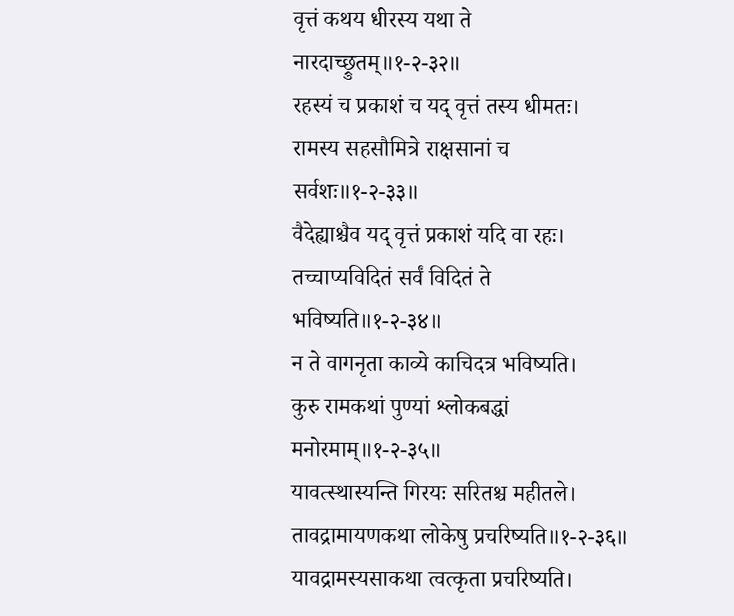वृत्तं कथय धीरस्य यथा ते नारदाच्छ्रुतम्॥१-२-३२॥
रहस्यं च प्रकाशं च यद् वृत्तं तस्य धीमतः।
रामस्य सहसौमित्रे राक्षसानां च सर्वशः॥१-२-३३॥
वैदेह्याश्चैव यद् वृत्तं प्रकाशं यदि वा रहः।
तच्चाप्यविदितं सर्वं विदितं ते भविष्यति॥१-२-३४॥
न ते वागनृता काव्ये काचिदत्र भविष्यति।
कुरु रामकथां पुण्यां श्लोकबद्धां मनोरमाम्॥१-२-३५॥
यावत्स्थास्यन्ति गिरयः सरितश्च महीतले।
तावद्रामायणकथा लोकेषु प्रचरिष्यति॥१-२-३६॥
यावद्रामस्यसाकथा त्वत्कृता प्रचरिष्यति।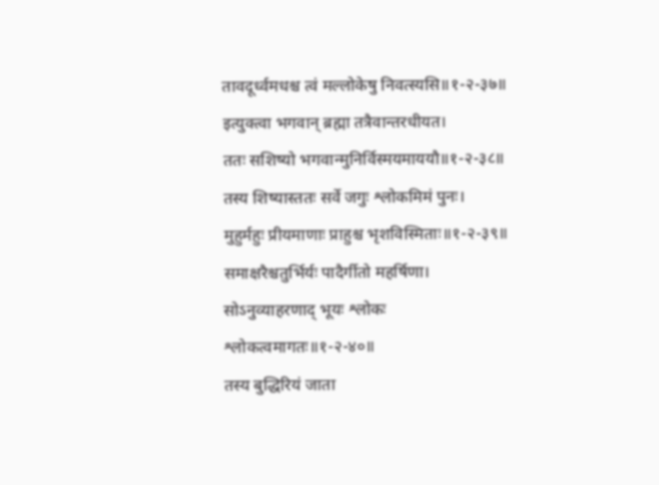तावदूर्ध्वमधश्च त्वं मल्लोकेषु निवत्स्यसि॥१-२-३७॥
इत्युक्त्वा भगवान् ब्रह्मा तत्रैवान्तरधीयत।
ततः सशिष्यो भगवान्मुनिर्विस्मयमाययौ॥१-२-३८॥
तस्य शिष्यास्ततः सर्वे जगुः श्लोकमिमं पुनः।
मुहुर्महुः प्रीयमाणाः प्राहुश्च भृशविस्मिताः॥१-२-३९॥
समाक्षरैश्चतुर्भिर्यः पादैर्गीतो महर्षिणा।
सोऽनुव्याहरणाद् भूयः श्लोकः श्लोकत्वमागतः॥१-२-४०॥
तस्य बुद्धिरियं जाता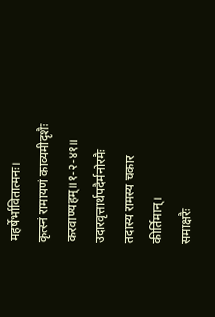महर्षेर्भावितात्मनः।
कृत्स्नं रामायणं काव्यमीदृशैः करवाण्यहम्॥१-२-४१॥
उदारवृत्तार्थपदैर्मनोरमैः
तदास्य रामस्य चकार कीर्तिमान्।
समाक्षरैः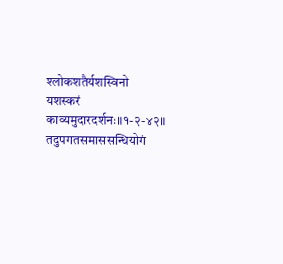श्लोकशतैर्यशस्विनो
यशस्करं काव्यमुदारदर्शनः॥१-२-४२॥
तदुपगतसमाससन्धियोगं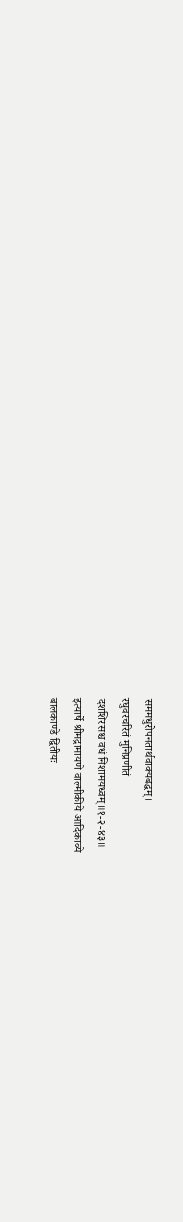सममधुरोपनतार्थवाक्यबद्धम्।
रघुवरचरितं मुनिप्रणीतं
दशशिरसश्च वधं निशामयध्वम्॥१-२-४३॥
इत्यार्षे श्रीमद्रामायणे वाल्मीकीये आदिकाव्ये
बालकाण्डे द्वितीयः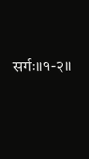सर्गः॥१-२॥